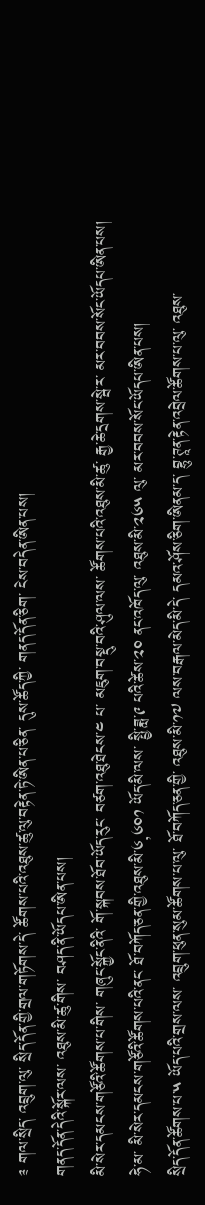༉ གལ་སྲིད་ འབྲུག་ལུ་ སྲིད་དོན་གྱི་གྲལ་གཏོགས་དེ་ ཚོགས་པའི་འཐུས་ཚུ་ལུ་བརྟེན་ཏེ་ཨིན་པ་ཅིན་ དུས་ཚོད་ཀྱི་ གནད་དོན་ཅིག་ ངེས་བདེན་ཨིན་པས།
གནད་དོན་དེའི་སྐོར་ལས་ འཐུས་མི་ཚུ་གིས་ བཤད་ནི་ཡོདཔ་ཨིན་པས།
མི་སེར་དམངས་གཙོའི་ཚོགས་པ་གིས་ གཞུང་སྐྱོང་ནིའི་ གོ་སྐབས་ཐོབ་ཡོད་རུང་ བཙག་འཐུ་ཐེངས་༤ པ་ མཇུག་བསྡུ་བའི་ཤུལ་ལས་ ཚོགས་པའི་འཐུས་མི་ཚུ་ རྒྱ་ཆེ་དྲགས་སྦེ་ར་ མར་བབས་སོང་ཡོདཔ་ཨིན་པས།
ཧེ་མ་ མི་སེར་དམངས་གཙོའི་ཚོགས་པའི་ནང་ ཐོ་བཀོད་ཅན་གྱི་འཐུས་མི་༦,༦༠༡ ཡོད་མི་ལས་ སྤྱི་ཟླ་༩ པའི་ཚེས་༢༠ ནང་འཁོད་ལུ་ འཐུས་མི་༢༦༥ ལུ་ མར་བབས་སོང་ཡོདཔ་ཨིན་པས།
སྲིད་དོན་ཚོགས་པ་༥ ཡོད་པའི་གྲས་ལས་ འབྲུག་ཕུན་སུམ་ཚོགས་པ་ལུ་ ཐོ་བཀོད་ཅན་གྱི་ འཐུས་མི་༡༧ ལས་བརྒལ་མེད་མི་དེ་ དམའ་ཤོས་ཅིག་ཨིནམ་ད་ བྷུ་ཊཱན་རྟེན་འབྲེལ་ཚོགས་པ་ལུ་ འཐུས་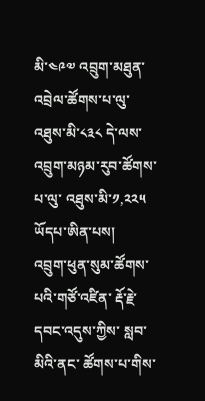མི་༤༩༧ འབྲུག་མཐུན་འབྲེལ་ཚོགས་པ་ལུ་ འཐུས་མི་༨༣༨ དེ་ལས་ འབྲུག་མཉམ་རུབ་ཚོགས་པ་ལུ་ འཐུས་མི་༡,༢༢༥ ཡོདཔ་ཨིན་པས།
འབྲུག་ཕུན་སུམ་ཚོགས་པའི་གཙོ་འཛིན་ རྡོ་རྗེ་དབང་འདུས་ཀྱིས་ སླབ་མིའི་ནང་ ཚོགས་པ་གིས་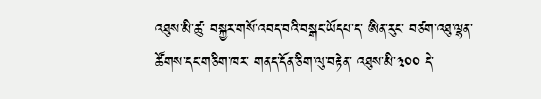འཐུས་མི་ཚུ་ བསྐྱར་གསོ་འབད་བའི་བསྒང་ཡོདཔ་ད་ ཨིན་རུང་ བཙག་འཐུ་ལྷན་ཚོགས་དང་གཅིག་ཁར་ གནད་དོན་ཅིག་ལུ་བརྟེན་ འཐུས་མི་༣༠༠ དེ་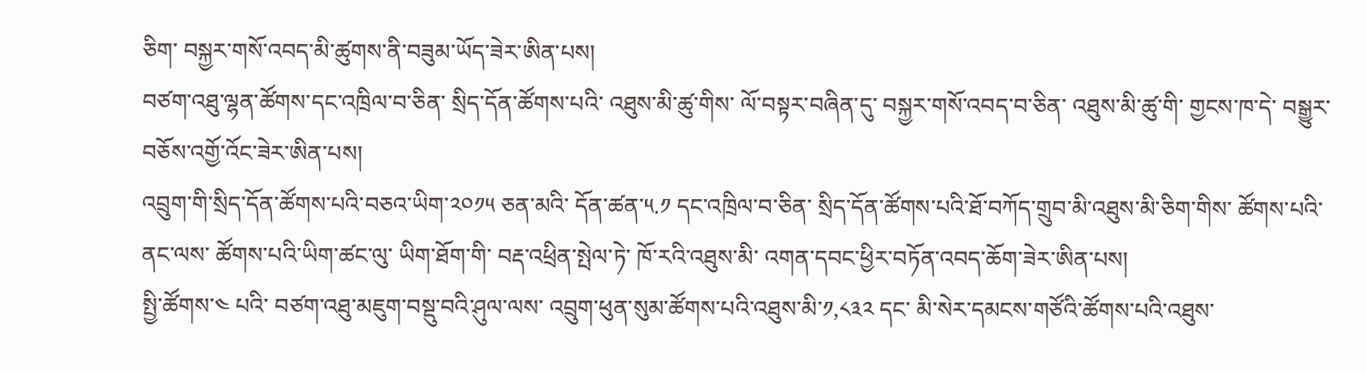ཅིག་ བསྐྱར་གསོ་འབད་མི་ཚུགས་ནི་བཟུམ་ཡོད་ཟེར་ཨིན་པས།
བཙག་འཐུ་ལྷན་ཚོགས་དང་འཁྲིལ་བ་ཅིན་ སྲིད་དོན་ཚོགས་པའི་ འཐུས་མི་ཚུ་གིས་ ལོ་བསྟར་བཞིན་དུ་ བསྐྱར་གསོ་འབད་བ་ཅིན་ འཐུས་མི་ཚུ་གི་ གྱངས་ཁ་དེ་ བསྒྱུར་བཅོས་འགྱོ་འོང་ཟེར་ཨིན་པས།
འབྲུག་གི་སྲིད་དོན་ཚོགས་པའི་བཅའ་ཡིག་༢༠༡༥ ཅན་མའི་ དོན་ཚན་༥.༡ དང་འཁྲིལ་བ་ཅིན་ སྲིད་དོན་ཚོགས་པའི་ཐོ་བཀོད་གྲུབ་མི་འཐུས་མི་ཅིག་གིས་ ཚོགས་པའི་ནང་ལས་ ཚོགས་པའི་ཡིག་ཚང་ལུ་ ཡིག་ཐོག་གི་ བརྡ་འཕྲིན་སྤེལ་ཏེ་ ཁོ་རའི་འཐུས་མི་ འགན་དབང་ཕྱིར་བཏོན་འབད་ཆོག་ཟེར་ཨིན་པས།
སྤྱི་ཚོགས་༤ པའི་ བཙག་འཐུ་མཇུག་བསྡུ་བའི་ཤུལ་ལས་ འབྲུག་ཕུན་སུམ་ཚོགས་པའི་འཐུས་མི་༡,༨༣༢ དང་ མི་སེར་དམངས་གཙོའི་ཚོགས་པའི་འཐུས་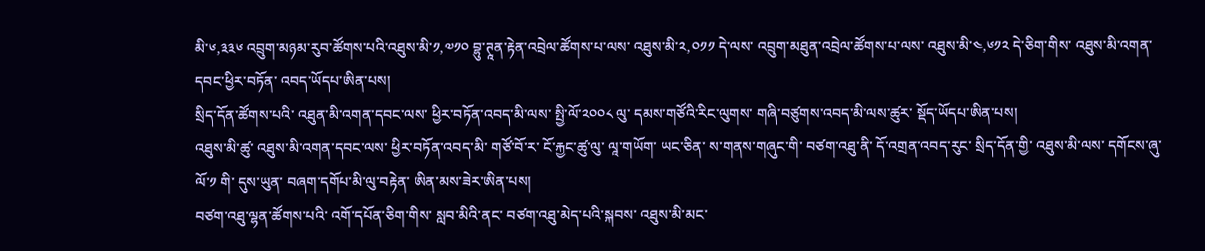མི་༦,༣༣༦ འབྲུག་མཉམ་རུབ་ཚོགས་པའི་འཐུས་མི་༡,༧༡༠ བྷུ་ཊཱན་རྟེན་འབྲེལ་ཚོགས་པ་ལས་ འཐུས་མི་༢,༠༡༡ དེ་ལས་ འབྲུག་མཐུན་འབྲེལ་ཚོགས་པ་ལས་ འཐུས་མི་༤,༦༡༢ དེ་ཅིག་གིས་ འཐུས་མི་འགན་དབང་ཕྱིར་བཏོན་ འབད་ཡོདཔ་ཨིན་པས།
སྲིད་དོན་ཚོགས་པའི་ འཐུན་མི་འགན་དབང་ལས་ ཕྱིར་བཏོན་འབད་མི་ལས་ སྤྱི་ལོ་༢༠༠༨ ལུ་ དམས་གཙོའི་རིང་ལུགས་ གཞི་བཙུགས་འབད་མི་ལས་ཚུར་ སྡོད་ཡོདཔ་ཨིན་པས།
འཐུས་མི་ཚུ་ འཐུས་མི་འགན་དབང་ལས་ ཕྱིར་བཏོན་འབད་མི་ གཙོ་བོ་ར་ ངོ་རྐྱང་ཚུ་ལུ་ ལཱ་གཡོག་ ཡང་ཅིན་ ས་གནས་གཞུང་གི་ བཙག་འཐུ་ནི་ དོ་འགྲན་འབད་རུང་ སྲིད་དོན་གྱི་ འཐུས་མི་ལས་ དགོངས་ཞུ་ ལོ་༡ གི་ དུས་ཡུན་ བཞག་དགོཔ་མི་ལུ་བརྟེན་ ཨིན་མས་ཟེར་ཨིན་པས།
བཙག་འཐུ་ལྷན་ཚོགས་པའི་ འགོ་དཔོན་ཅིག་གིས་ སླབ་མིའི་ནང་ བཙག་འཐུ་མེད་པའི་སྐབས་ འཐུས་མི་མང་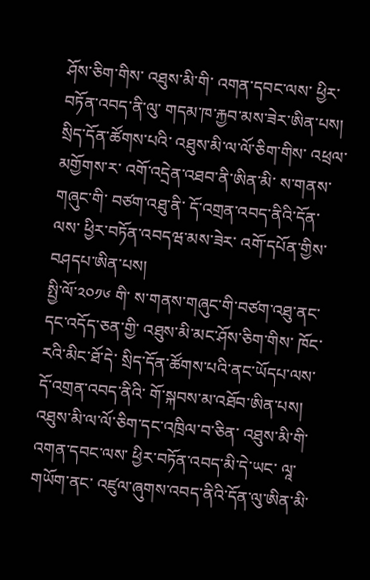ཤོས་ཅིག་གིས་ འཐུས་མི་གི་ འགན་དབང་ལས་ ཕྱིར་བཏོན་འབད་ནི་ལུ་ གདམ་ཁ་རྐྱབ་མས་ཟེར་ཨིན་པས།
སྲིད་དོན་ཚོགས་པའི་ འཐུས་མི་ལ་ལོ་ཅིག་གིས་ འཕྲལ་མགྱོགས་ར་ འགོ་འདྲེན་འཐབ་ནི་ཨིན་མི་ ས་གནས་གཞུང་གི་ བཙག་འཐུ་ནི་ དོ་འགྲན་འབད་ནིའི་དོན་ལས་ ཕྱིར་བཏོན་འབདཝ་མས་ཟེར་ འགོ་དཔོན་གྱིས་ བཤདཔ་ཨིན་པས།
སྤྱི་ལོ་༢༠༡༦ གི་ ས་གནས་གཞུང་གི་བཙག་འཐུ་ནང་ དང་འདོད་ཅན་གྱི་ འཐུས་མི་མང་ཤོས་ཅིག་གིས་ ཁོང་རའི་མིང་ཐོ་དེ་ སྲིད་དོན་ཚོགས་པའི་ནང་ཡོདཔ་ལས་ དོ་འགྲན་འབད་ནིའི་ གོ་སྐབས་མ་འཐོབ་ཨིན་པས།
འཐུས་མི་ལ་ལོ་ཅིག་དང་འཁྲིལ་བ་ཅིན་ འཐུས་མི་གི་ འགན་དབང་ལས་ ཕྱིར་བཏོན་འབད་མི་དེ་ཡང་ ལཱ་གཡོག་ནང་ འཛུལ་ཞུགས་འབད་ནིའི་དོན་ལུ་ཨིན་མི་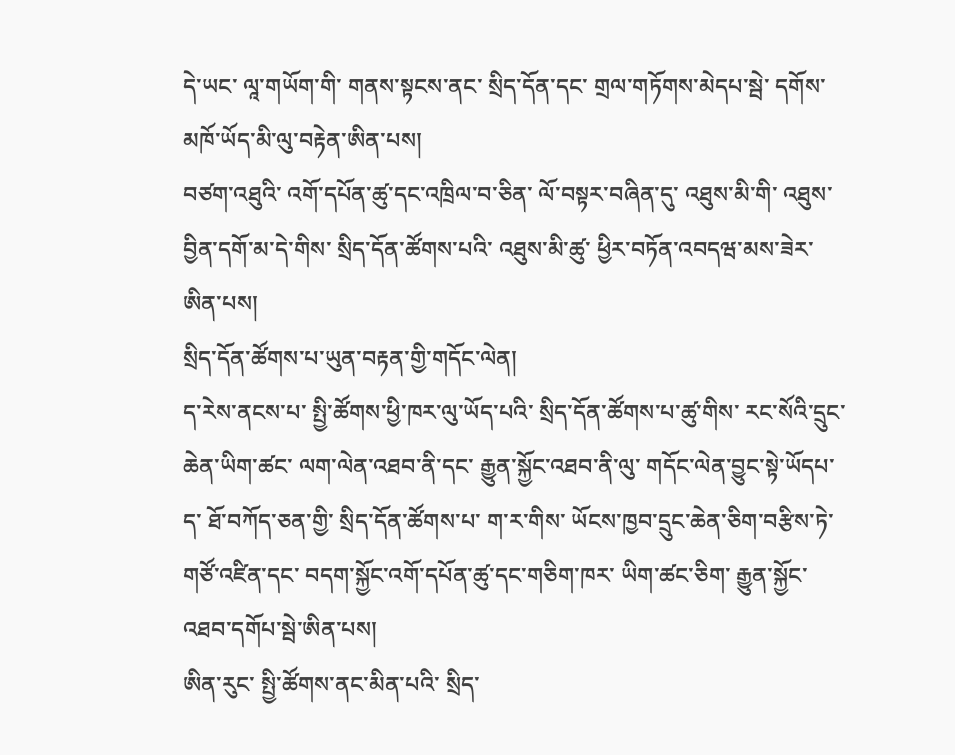དེ་ཡང་ ལཱ་གཡོག་གི་ གནས་སྟངས་ནང་ སྲིད་དོན་དང་ གྲལ་གཏོགས་མེདཔ་སྦེ་ དགོས་མཁོ་ཡོད་མི་ལུ་བརྟེན་ཨིན་པས།
བཙག་འཐུའི་ འགོ་དཔོན་ཚུ་དང་འཁྲིལ་བ་ཅིན་ ལོ་བསྟར་བཞིན་དུ་ འཐུས་མི་གི་ འཐུས་བྱིན་དགོ་མ་དེ་གིས་ སྲིད་དོན་ཚོགས་པའི་ འཐུས་མི་ཚུ་ ཕྱིར་བཏོན་འབདཝ་མས་ཟེར་ཨིན་པས།
སྲིད་དོན་ཚོགས་པ་ཡུན་བརྟན་གྱི་གདོང་ལེན།
ད་རེས་ནངས་པ་ སྤྱི་ཚོགས་ཕྱི་ཁར་ལུ་ཡོད་པའི་ སྲིད་དོན་ཚོགས་པ་ཚུ་གིས་ རང་སོའི་དྲུང་ཆེན་ཡིག་ཚང་ ལག་ལེན་འཐབ་ནི་དང་ རྒྱུན་སྐྱོང་འཐབ་ནི་ལུ་ གདོང་ལེན་བྱུང་སྟེ་ཡོདཔ་ད་ ཐོ་བཀོད་ཅན་གྱི་ སྲིད་དོན་ཚོགས་པ་ ག་ར་གིས་ ཡོངས་ཁྱབ་དྲུང་ཆེན་ཅིག་བརྩིས་ཏེ་ གཙོ་འཛིན་དང་ བདག་སྐྱོང་འགོ་དཔོན་ཚུ་དང་གཅིག་ཁར་ ཡིག་ཚང་ཅིག་ རྒྱུན་སྐྱོང་འཐབ་དགོཔ་སྦེ་ཨིན་པས།
ཨིན་རུང་ སྤྱི་ཚོགས་ནང་མིན་པའི་ སྲིད་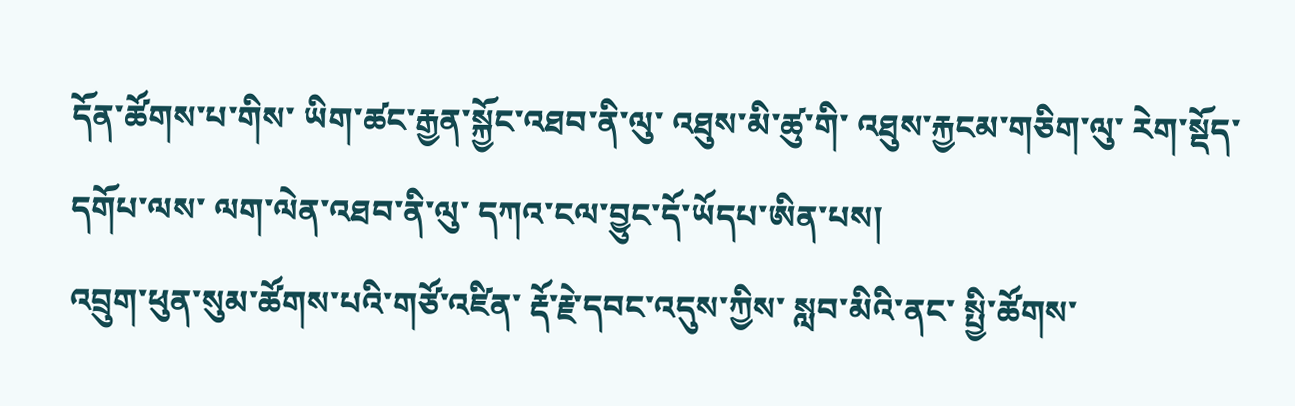དོན་ཚོགས་པ་གིས་ ཡིག་ཚང་རྒྱན་སྐྱོང་འཐབ་ནི་ལུ་ འཐུས་མི་ཚུ་གི་ འཐུས་རྐྱངམ་གཅིག་ལུ་ རེག་སྡོད་དགོཔ་ལས་ ལག་ལེན་འཐབ་ནི་ལུ་ དཀའ་ངལ་བྱུང་དོ་ཡོདཔ་ཨིན་པས།
འབྲུག་ཕུན་སུམ་ཚོགས་པའི་གཙོ་འཛིན་ རྡོ་རྗེ་དབང་འདུས་ཀྱིས་ སླབ་མིའི་ནང་ སྤྱི་ཚོགས་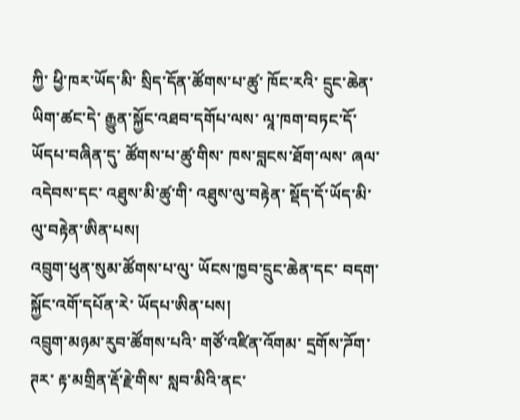ཀྱི་ ཕྱི་ཁར་ཡོད་མི་ སྲིད་དོན་ཚོགས་པ་ཚུ་ ཁོང་རའི་ དྲུང་ཆེན་ཡིག་ཚང་དེ་ རྒྱུན་སྐྱོང་འཐབ་དགོཔ་ལས་ ལཱ་ཁག་བཏང་དོ་ཡོདཔ་བཞིན་དུ་ ཚོགས་པ་ཚུ་གིས་ ཁས་བླངས་ཐོག་ལས་ ཞལ་འདེབས་དང་ འཐུས་མི་ཚུ་གི་ འཐུས་ལུ་བརྟེན་ སྡོད་དོ་ཡོད་མི་ལུ་བརྟེན་ཨིན་པས།
འབྲུག་ཕུན་སུམ་ཚོགས་པ་ལུ་ ཡོངས་ཁྱབ་དྲུང་ཆེན་དང་ བདག་སྐྱོང་འགོ་དཔོན་རེ་ ཡོདཔ་ཨིན་པས།
འབྲུག་མཉམ་རུབ་ཚོགས་པའི་ གཙོ་འཛིན་འོགམ་ དྲགོས་ཌོག་ཊར་ རྟ་མགྲིན་རྡོ་རྗེ་གིས་ སླབ་མིའི་ནང་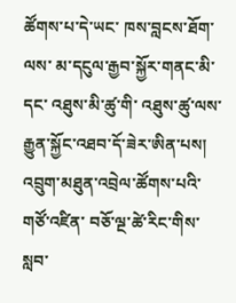ཚོགས་པ་དེ་ཡང་ ཁས་བླངས་ཐོག་ལས་ མ་དངུལ་རྒྱབ་སྐྱོར་གནང་མི་དང་ འཐུས་མི་ཚུ་གི་ འཐུས་ཚུ་ལས་ རྒྱུན་སྐྱོང་འཐབ་དོ་ཟེར་ཨིན་པས།
འབྲུག་མཐུན་འབྲེལ་ཚོགས་པའི་གཙོ་འཛིན་ བཅོ་ལྔ་ཚེ་རིང་གིས་ སླབ་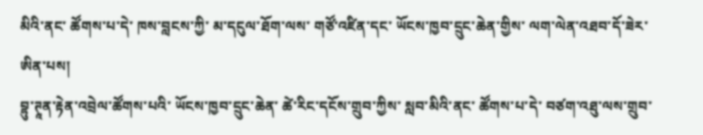མིའི་ནང་ ཚོགས་པ་དེ་ ཁས་བླངས་ཀྱི་ མ་དངུལ་ཐོག་ལས་ གཙོ་འཛིན་དང་ ཡོངས་ཁྱབ་དྲུང་ཆེན་གྱིས་ ལག་ལེན་འཐབ་དོ་ཟེར་ཨིན་པས།
བྷུ་ཊཱན་རྟེན་འབྲེལ་ཚོགས་པའི་ ཡོངས་ཁྱབ་དྲུང་ཆེན་ ཚེ་རིང་དངོས་གྲུབ་ཀྱིས་ སླབ་མིའི་ནང་ ཚོགས་པ་དེ་ བཙག་འཐུ་ལས་གྲུབ་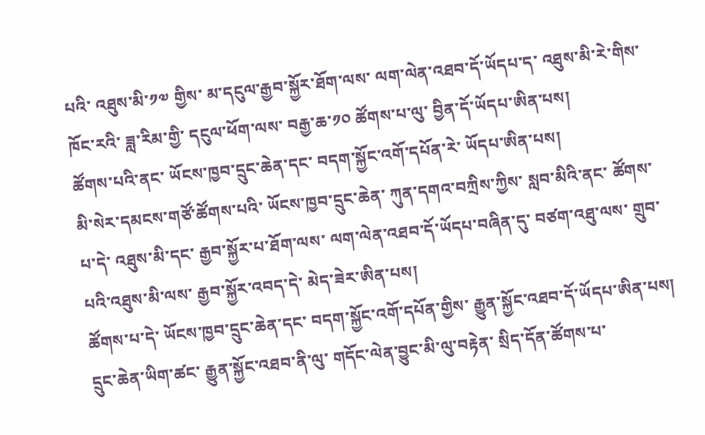པའི་ འཐུས་མི་༡༧ གྱིས་ མ་དངུལ་རྒྱབ་སྐྱོར་ཐོག་ལས་ ལག་ལེན་འཐབ་དོ་ཡོདཔ་ད་ འཐུས་མི་རེ་གིས་ ཁོང་རའི་ ཟླ་རིམ་གྱི་ དངུལ་ཕོག་ལས་ བརྒྱ་ཆ་༡༠ ཚོགས་པ་ལུ་ བྱིན་དོ་ཡོདཔ་ཨིན་པས།
ཚོགས་པའི་ནང་ ཡོངས་ཁྱབ་དྲུང་ཆེན་དང་ བདག་སྐྱོང་འགོ་དཔོན་རེ་ ཡོདཔ་ཨིན་པས།
མི་སེར་དམངས་གཙོ་ཚོགས་པའི་ ཡོངས་ཁྱབ་དྲུང་ཆེན་ ཀུན་དགའ་བཀྲིས་ཀྱིས་ སླབ་མིའི་ནང་ ཚོགས་པ་དེ་ འཐུས་མི་དང་ རྒྱབ་སྐྱོར་པ་ཐོག་ལས་ ལག་ལེན་འཐབ་དོ་ཡོདཔ་བཞིན་དུ་ བཙག་འཐུ་ལས་ གྲུབ་པའི་འཐུས་མི་ལས་ རྒྱབ་སྐྱོར་འབད་དེ་ མེད་ཟེར་ཨིན་པས།
ཚོགས་པ་དེ་ ཡོངས་ཁྱབ་དྲུང་ཆེན་དང་ བདག་སྐྱོང་འགོ་དཔོན་གྱིས་ རྒྱུན་སྐྱོང་འཐབ་དོ་ཡོདཔ་ཨིན་པས།
དྲུང་ཆེན་ཡིག་ཚང་ རྒྱུན་སྐྱོང་འཐབ་ནི་ལུ་ གདོང་ལེན་བྱུང་མི་ལུ་བརྟེན་ སྲིད་དོན་ཚོགས་པ་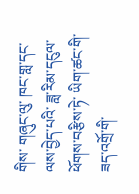གིས་ གཞུང་ལུ་ ཁང་གླ་དང་ ལས་བྱེད་པའི་ ཟླ་རིམ་དངུལ་ཕོགས་བརྩིས་ཏེ་ ཡིག་ཚང་གི་ཟད་འགྲོ་གི་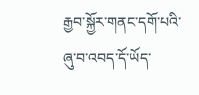རྒྱབ་སྐྱོར་གནང་དགོ་པའི་ ཞུ་བ་འབད་དོ་ཡོད་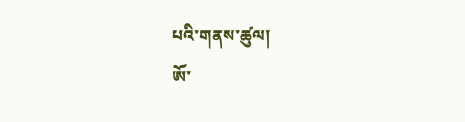པའི་གནས་ཚུལ།
ཨོ་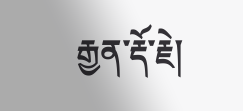རྒྱན་རྡོ་རྗེ།